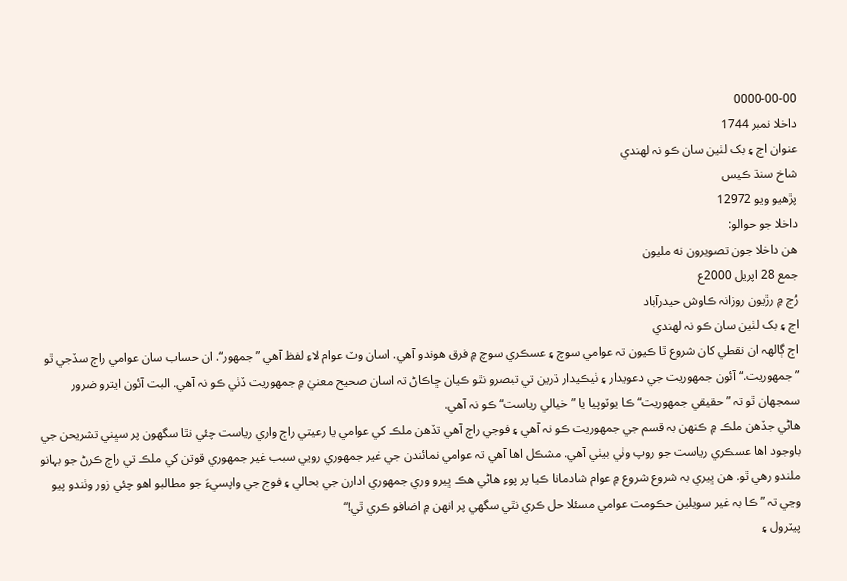0000-00-00
داخلا نمبر 1744
عنوان اڃ ۽ بک لٺين سان ڪو نہ لهندي
شاخ سنڌ ڪيس
پڙهيو ويو 12972
داخلا جو حوالو:
هن داخلا جون تصويرون نه مليون
جمع 28 اپريل 2000ع
رُڃ ۾ رڙيون روزانہ ڪاوش حيدرآباد
اڃ ۽ بک لٺين سان ڪو نہ لهندي
اڄ ڳالھہ ان نقطي کان شروع ٿا ڪيون تہ عوامي سوچ ۽ عسڪري سوچ ۾ فرق هوندو آهي. اسان وٽ عوام لاءِ لفظ آهي ”جمهور“. ان حساب سان عوامي راڄ سڏجي ٿو ”جمهوريت.“ آئون جمهوريت جي دعويدار ۽ ٺيڪيدار ڌرين تي تبصرو نٿو ڪيان ڇاڪاڻ تہ اسان صحيح معنيٰ ۾ جمهوريت ڏٺي ڪو نہ آهي. البت آئون ايترو ضرور سمجهان ٿو تہ ”حقيقي جمهوريت“ ڪا يوٽوپيا يا ”خيالي رياست“ ڪو نہ آهي.
هاڻي جڏهن ملڪ ۾ ڪنھن بہ قسم جي جمهوريت ڪو نہ آهي ۽ فوجي راڄ آهي تڏهن ملڪ کي عوامي يا رعيتي راڄ واري رياست چئي نٿا سگهون پر سڀني تشريحن جي باوجود اها عسڪري رياست جو روپ وٺي بيٺي آهي. مشڪل اها آهي تہ عوامي نمائندن جي غير جمهوري رويي سبب غير جمهوري قوتن کي ملڪ تي راڄ ڪرڻ جو بہانو ملندو رهي ٿو. هن ڀيري بہ شروع شروع ۾ عوام شادمانا ڪيا پر پوءِ هاڻي هڪ ڀيرو وري جمهوري ادارن جي بحالي ۽ فوج جي واپسيءَ جو مطالبو اهو چئي زور وٺندو پيو وڃي تہ ”ڪا بہ غير سويلين حڪومت عوامي مسئلا حل ڪري نٿي سگهي پر انھن ۾ اضافو ڪري ٿي!“
پيٽرول ۽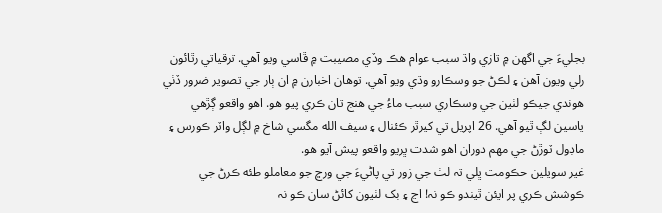بجليءَ جي اگهن ۾ تازي واڌ سبب عوام هڪ وڏي مصيبت ۾ ڦاسي ويو آهي. ترقياتي رٿائون رلي ويون آهن ۽ لڪڻ جو وسڪارو وڌي ويو آهي. توهان اخبارن ۾ ان ٻار جي تصوير ضرور ڏٺي هوندي جيڪو لٺين جي وسڪاري سبب ماءُ جي هنج تان ڪري پيو هو. اهو واقعو ڳڙهي ياسين لڳ ٿيو آهي. 26 اپريل تي کيرٿر ڪئنال ۽ سيف الله مگسي شاخ ۾ لڳل واٽر ڪورس ۽ ماڊول ٽوڙڻ جي مهم دوران اهو شدت ڀريو واقعو پيش آيو هو.
غير سويلين حڪومت ڀلي تہ لٺ جي زور تي پاڻيءَ جي ورڇ جو معاملو طئه ڪرڻ جي ڪوشش ڪري پر ايئن ٿيندو ڪو نہ! اڃ ۽ بک لٺيون کائڻ سان ڪو نہ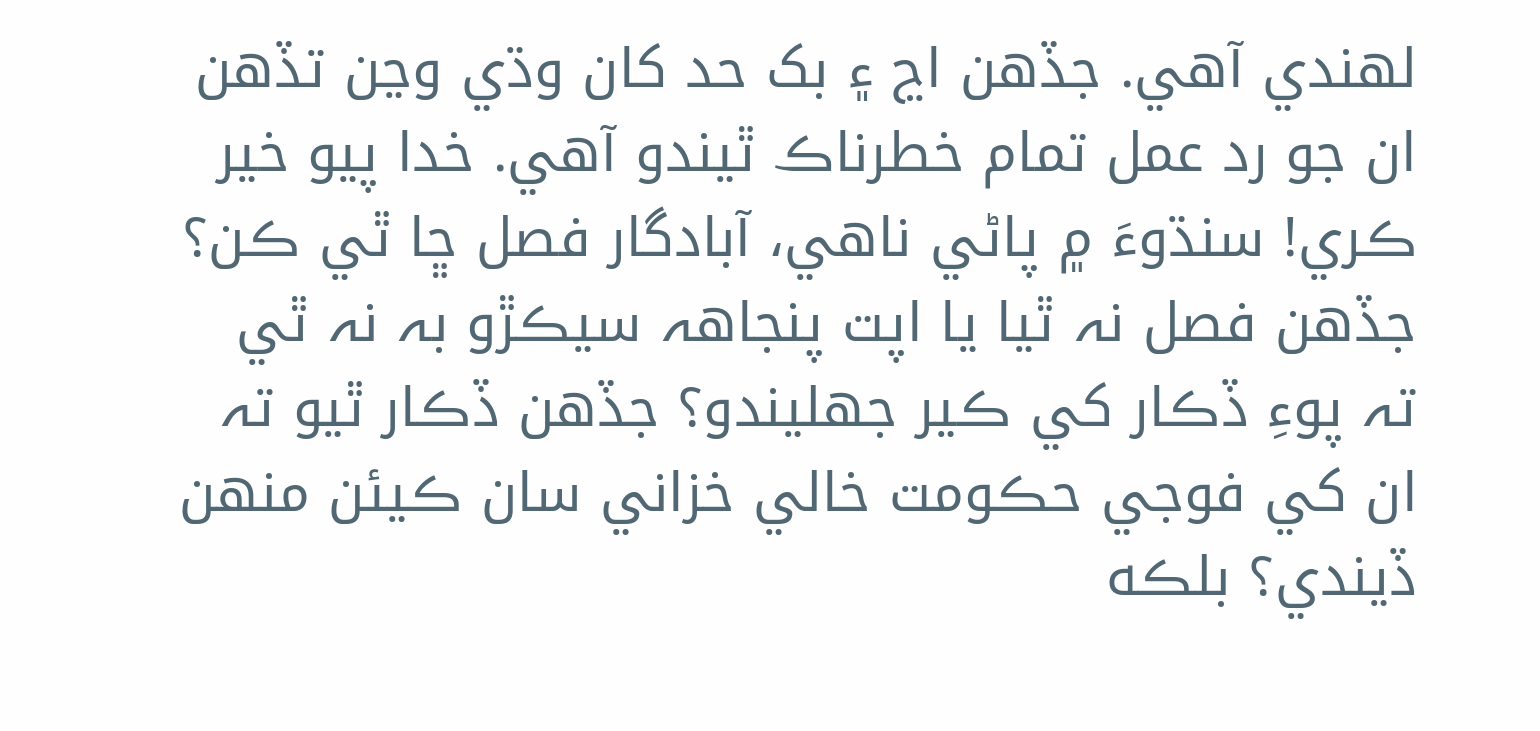لهندي آهي. جڏهن اڃ ۽ بک حد کان وڌي وڃن تڏهن ان جو رد عمل تمام خطرناڪ ٿيندو آهي. خدا پيو خير ڪري! سنڌوءَ ۾ پاڻي ناهي، آبادگار فصل ڇا ٿي ڪن؟ جڏهن فصل نہ ٿيا يا اپت پنجاھہ سيڪڙو بہ نہ ٿي تہ پوءِ ڏڪار کي ڪير جهليندو؟ جڏهن ڏڪار ٿيو تہ ان کي فوجي حڪومت خالي خزاني سان ڪيئن منھن ڏيندي؟ بلڪه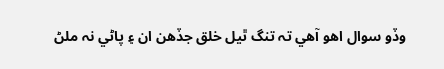وڏو سوال اهو آهي تہ تنگ ٿيل خلق جڏهن ان ۽ پاڻي نہ ملڻ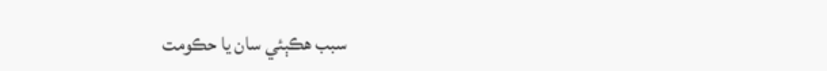سبب هڪٻئي سان يا حڪومت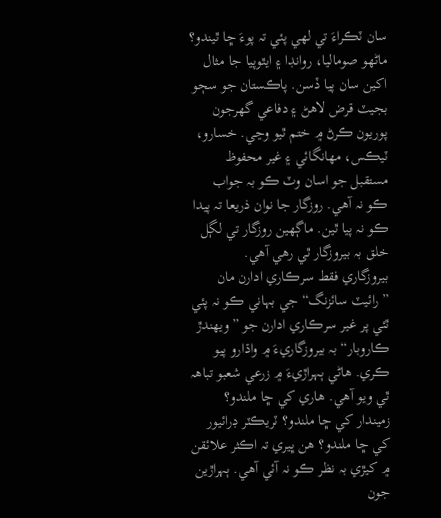سان ٽڪراءَ تي لهي پئي تہ پوءَ ڇا ٿيندو؟
ماڻهو صوماليا، روانڊا ۽ ايٿوپيا جا مثال اکين سان پيا ڏسن. پاڪستان جو سڄو بجيٽ قرض لاهڻ ۽ دفاعي گهرجون پوريون ڪرڻ ۾ ختم ٿيو وڃي. خسارو، ٽيڪس، مهانگائي ۽ غير محفوظ مستقبل جو اسان وٽ ڪو بہ جواب ڪو نہ آهي. روزگار جا نوان ذريعا تہ پيدا ڪو نہ پيا ٿين. ماڳهين روزگار تي لڳل خلق بہ بيروزگار ٿي رهي آهي.
بيروزگاري فقط سرڪاري ادارن مان ”رائيٽ سائزنگ“ جي بہاني ڪو نہ پئي ٿئي پر غير سرڪاري ادارن جو ”ويھندڙ ڪاروبار“ بہ بيروزگاريءَ ۾ واڌارو پيو ڪري. هاڻي ٻہراڙيءَ ۾ زرعي شعبو تباھہ ٿي ويو آهي. هاري کي ڇا ملندو؟ زميندار کي ڇا ملندو؟ ٽريڪٽر ڊرائيور کي ڇا ملندو؟ هن ڀيري تہ اڪثر علائقن ۾ کيڙي بہ نظر ڪو نہ آئي آهي. ٻہراڙين جون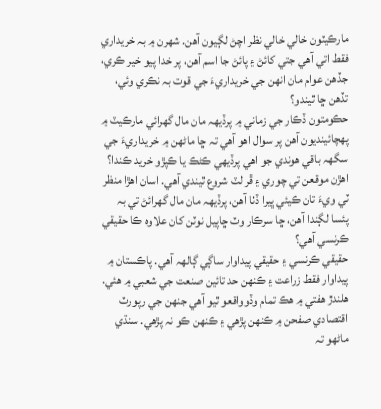مارڪيٽون خالي خالي نظر اچڻ لڳيون آهن. شهرن ۾ بہ خريداري فقط اتي آهي جتي کائڻ ۽ پائڻ جا اسم آهن، پر خدا پيو خير ڪري، جڏهن عوام مان انھن جي خريداريءَ جي قوت بہ نڪري وئي، تڏهن ڇا ٿيندو؟
حڪومتون ڏڪار جي زماني ۾ پرڏيھہ مان مال گهرائي مارڪيٽ ۾ پھچائينديون آهن پر سوال اهو آهي تہ ڇا ماڻهن ۾ خريداريءَ جي سگھہ باقي هوندي جو اهي پرڏيھي ڪڻڪ يا ڪپڙو خريد ڪندا؟ اهڙن موقعن تي چوري ۽ ڦر لٽ شروع ٿيندي آهي. اسان اهڙا منظر ٽي ويءَ تان ڪيئي ڀيرا ڏٺا آهن، پرڏيھہ مان مال گهرائڻ تي بہ پئسا لڳندا آهن، ڇا سرڪار وٽ ڇاپيل نوٽن کان علاوه ڪا حقيقي ڪرنسي آهي؟
حقيقي ڪرنسي ۽ حقيقي پيداوار ساڳي ڳالھہ آهي. پاڪستان ۾ پيداوار فقط زراعت ۽ ڪنھن حد تائين صنعت جي شعبي ۾ هئي. هلندڙ هفتي ۾ هڪ تمام وڏوواقعو ٿيو آهي جنھن جي رپورٽ اقتصادي صفحن ۾ ڪنھن پڙهي ۽ ڪنھن ڪو نہ پڙهي. سنڌي ماڻهو تہ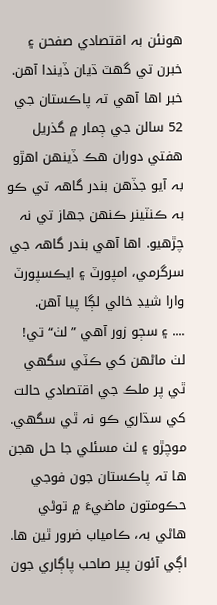هونئن بہ اقتصادي صفحن ۽ خبرن تي گهٽ ڌيان ڏيندا آهن. خبر اها آهي تہ پاڪستان جي 52 سالن جي ڄمار ۾ گذريل هفتي دوران هڪ ڏينھن اهڙو بہ آيو جڏهن بندر گاھہ تي ڪو بہ ڪنٽينر ڪنھن جهاز تي نہ چڙهيو. اها آهي بندر گاھہ جي سرگرمي، امپورٽ ۽ ايڪسپورٽ وارا شيڊ خالي لڳا پيا آهن.
.... ۽ سڄو زور آهي ”لٺ“ تي! لٺ ماڻهن کي ڪٽي سگهي ٿي پر ملڪ جي اقتصادي حالت کي سڌاري ڪو نہ ٿي سگهي. موچڙو ۽ لٺ مسئلي جا حل هجن ها تہ پاڪستان جون فوجي حڪومتون ماضيءَ ۾ توڻي هاڻي بہ، ڪامياب ضرور ٿين ها. اڳي آئون پير صاحب پاڳاري جون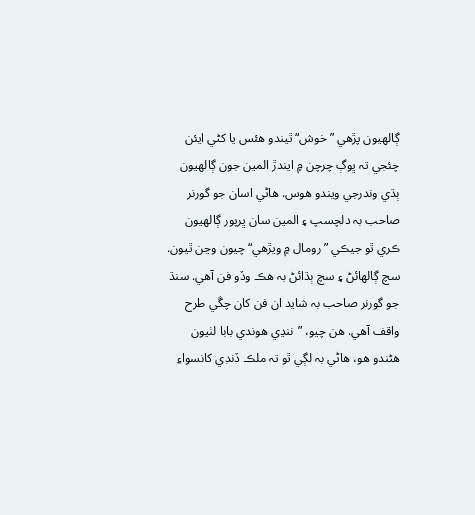ڳالهيون پڙهي ”خوش“ ٿيندو هئس يا کڻي ايئن چئجي تہ ڀوڳ چرچن ۾ ايندڙ المين جون ڳالهيون ٻڌي وندرجي ويندو هوس. هاڻي اسان جو گورنر صاحب بہ دلچسپ ۽ المين سان ڀرپور ڳالهيون ڪري ٿو جيڪي ”رومال ۾ ويڙهي“ چيون وڃن ٿيون.
سچ ڳالهائڻ ۽ سچ ٻڌائڻ بہ هڪ وڏو فن آهي. سنڌ جو گورنر صاحب بہ شايد ان فن کان چڱي طرح واقف آهي. هن چيو، ”ننڍي هوندي بابا لٺيون هڻندو هو، هاڻي بہ لڳي ٿو تہ ملڪ ڏنڊي کانسواءِ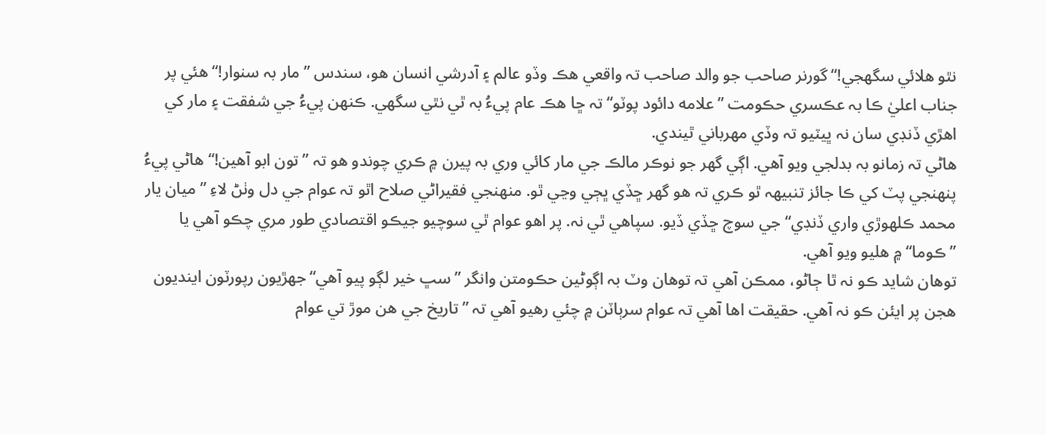نٿو هلائي سگهجي!“ گورنر صاحب جو والد صاحب تہ واقعي هڪ وڏو عالم ۽ آدرشي انسان هو، سندس ”مار بہ سنوار!“ هئي پر جناب اعليٰ ڪا بہ عڪسري حڪومت ”علامه دائود پوٽو“ تہ ڇا هڪ عام پيءُ بہ ٿي نٿي سگهي. ڪنھن پيءُ جي شفقت ۽ مار کي اهڙي ڏنڊي سان نہ ڀيٽيو تہ وڏي مهرباني ٿيندي.
هاڻي تہ زمانو بہ بدلجي ويو آهي. اڳي گهر جو نوڪر مالڪ جي مار کائي وري بہ پيرن ۾ ڪري چوندو هو تہ ”تون ابو آهين!“ هاڻي پيءُ پنھنجي پٽ کي ڪا جائز تنبيھہ ٿو ڪري تہ هو گهر ڇڏي ڀڄي وڃي ٿو. منھنجي فقيراڻي صلاح اٿو تہ عوام جي دل وٺڻ لاءِ ”ميان يار محمد ڪلهوڙي واري ڏنڊي“ جي سوچ ڇڏي ڏيو. سپاهي ٿي نہ. پر اهو عوام ٿي سوچيو جيڪو اقتصادي طور مري چڪو آهي يا ”ڪوما“ ۾ هليو ويو آهي.
توهان شايد ڪو نہ ٿا ڄاڻو، ممڪن آهي تہ توهان وٽ بہ اڳوڻين حڪومتن وانگر ”سڀ خير لڳو پيو آهي“ جھڙيون رپورٽون اينديون هجن پر ايئن ڪو نہ آهي. حقيقت اها آهي تہ عوام سرٻاٽن ۾ چئي رهيو آهي تہ ”تاريخ جي هن موڙ تي عوام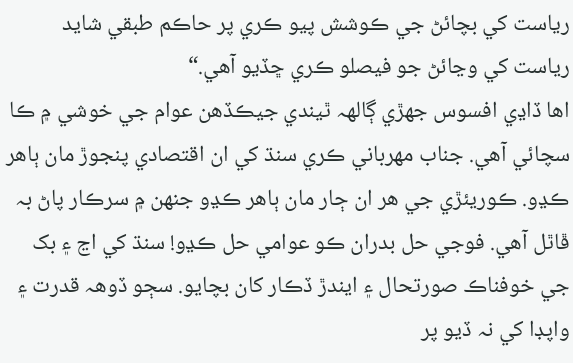رياست کي بچائڻ جي ڪوشش پيو ڪري پر حاڪم طبقي شايد رياست کي وڃائڻ جو فيصلو ڪري ڇڏيو آهي.“
اها ڏاڍي افسوس جھڙي ڳالھہ ٿيندي جيڪڏهن عوام جي خوشي ۾ ڪا سچائي آهي. جناب مهرباني ڪري سنڌ کي ان اقتصادي پنجوڙ مان ٻاهر ڪڍو. ڪوريئڙي جي هر ان ڄار مان ٻاهر ڪڍو جنھن ۾ سرڪار پاڻ بہ ڦاٿل آهي. فوجي حل بدران ڪو عوامي حل ڪڍو! سنڌ کي اڃ ۽ بک جي خوفناڪ صورتحال ۽ ايندڙ ڏڪار کان بچايو. سڄو ڏوھہ قدرت ۽ واپڊا کي نہ ڏيو پر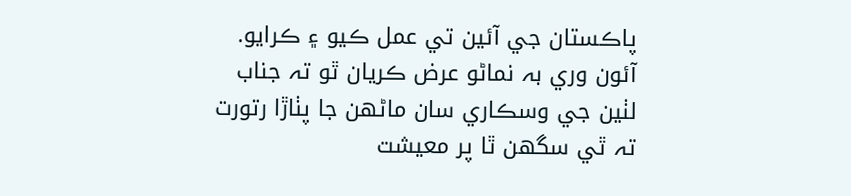پاڪستان جي آئين تي عمل ڪيو ۽ ڪرايو. آئون وري بہ نماڻو عرض ڪريان ٿو تہ جناب لٺين جي وسڪاري سان ماڻهن جا پٺاڙا رتورت تہ ٿي سگهن ٿا پر معيشت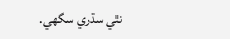نٿي سڌري سگهي.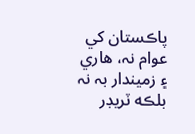پاڪستان کي عوام نہ، هاري ۽ زميندار بہ نہ بلڪه ٽريڊر